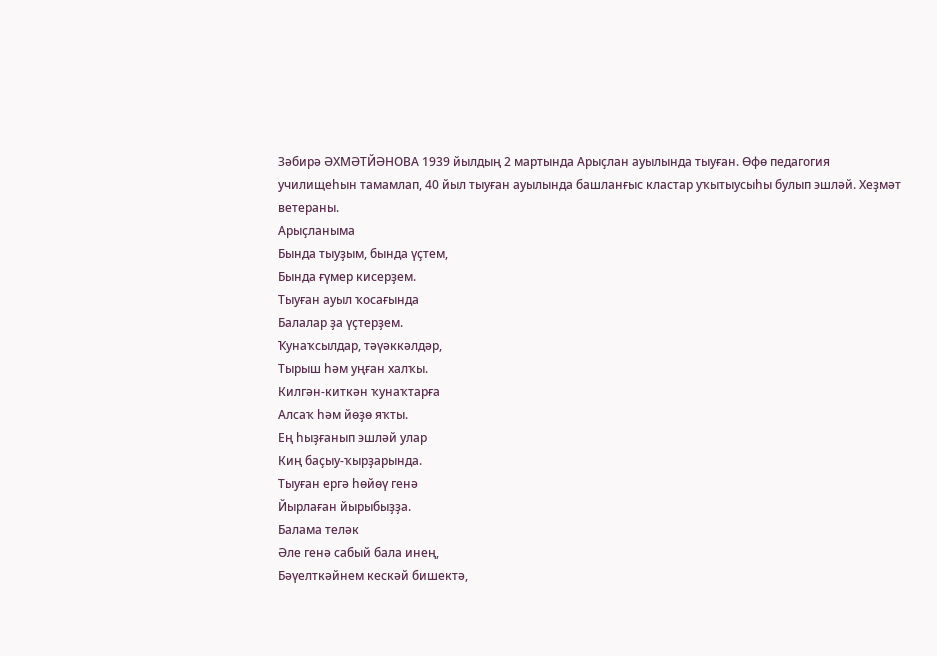Зәбирә ӘХМӘТЙӘНОВА 1939 йылдың 2 мартында Арыҫлан ауылында тыуған. Өфө педагогия училищеһын тамамлап, 40 йыл тыуған ауылында башланғыс кластар уҡытыусыһы булып эшләй. Хеҙмәт ветераны.
Арыҫланыма
Бында тыуҙым, бында үҫтем,
Бында ғүмер кисерҙем.
Тыуған ауыл ҡосағында
Балалар ҙа үҫтерҙем.
Ҡунаҡсылдар, тәүәккәлдәр,
Тырыш һәм уңған халҡы.
Килгән-киткән ҡунаҡтарға
Алсаҡ һәм йөҙө яҡты.
Ең һыҙғанып эшләй улар
Киң баҫыу-ҡырҙарында.
Тыуған ергә һөйөү генә
Йырлаған йырыбыҙҙа.
Балама теләк
Әле генә сабый бала инең,
Бәүелткәйнем кескәй бишектә,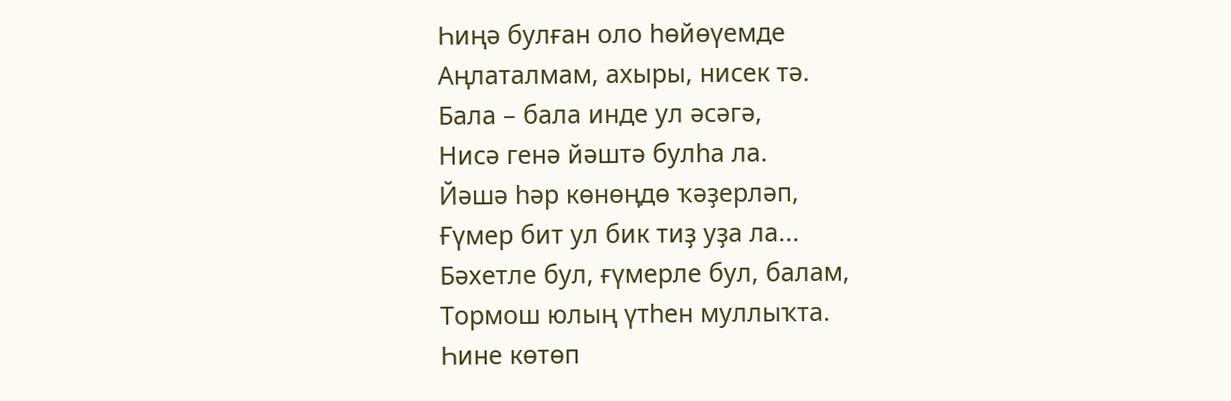Һиңә булған оло һөйөүемде
Аңлаталмам, ахыры, нисек тә.
Бала – бала инде ул әсәгә,
Нисә генә йәштә булһа ла.
Йәшә һәр көнөңдө ҡәҙерләп,
Ғүмер бит ул бик тиҙ уҙа ла...
Бәхетле бул, ғүмерле бул, балам,
Тормош юлың үтһен муллыҡта.
Һине көтөп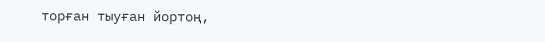торған тыуған йортоң,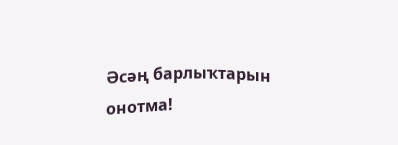Әсәң барлыҡтарын онотма!